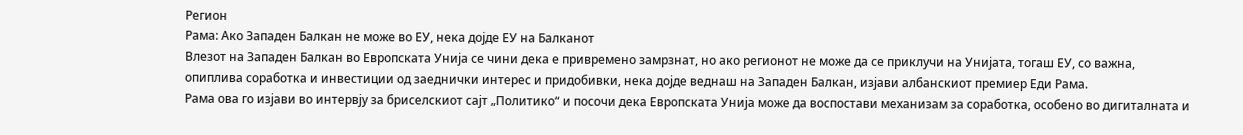Регион
Рама: Ако Западен Балкан не може во ЕУ, нека дојде ЕУ на Балканот
Влезот на Западен Балкан во Европската Унија се чини дека е привремено замрзнат, но ако регионот не може да се приклучи на Унијата, тогаш ЕУ, со важна, опиплива соработка и инвестиции од заеднички интерес и придобивки, нека дојде веднаш на Западен Балкан, изјави албанскиот премиер Еди Рама.
Рама ова го изјави во интервју за бриселскиот сајт „Политико“ и посочи дека Европската Унија може да воспостави механизам за соработка, особено во дигиталната и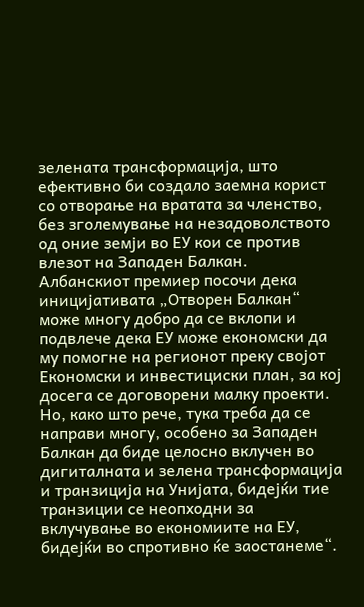зелената трансформација, што ефективно би создало заемна корист со отворање на вратата за членство, без зголемување на незадоволството од оние земји во ЕУ кои се против влезот на Западен Балкан.
Албанскиот премиер посочи дека иницијативата „Отворен Балкан“ може многу добро да се вклопи и подвлече дека ЕУ може економски да му помогне на регионот преку својот Економски и инвестициски план, за кој досега се договорени малку проекти.
Но, како што рече, тука треба да се направи многу, особено за Западен Балкан да биде целосно вклучен во дигиталната и зелена трансформација и транзиција на Унијата, бидејќи тие транзиции се неопходни за вклучување во економиите на ЕУ, бидејќи во спротивно ќе заостанеме“.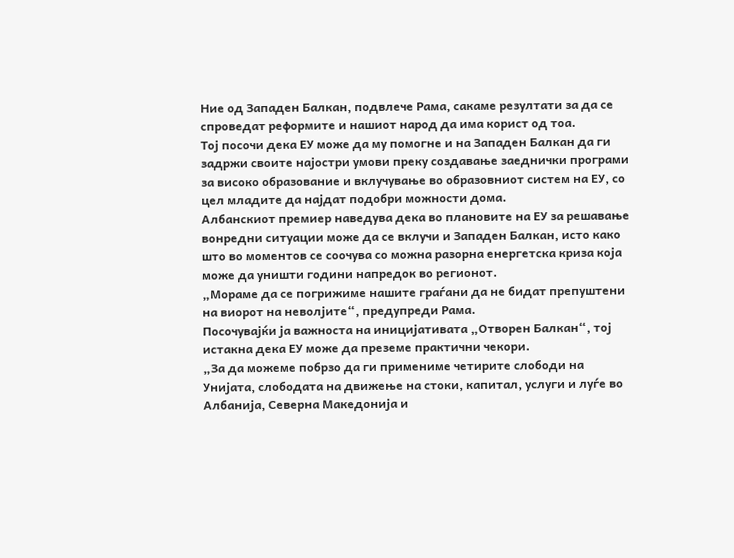Ние од Западен Балкан, подвлече Рама, сакаме резултати за да се спроведат реформите и нашиот народ да има корист од тоа.
Тој посочи дека ЕУ може да му помогне и на Западен Балкан да ги задржи своите најостри умови преку создавање заеднички програми за високо образование и вклучување во образовниот систем на ЕУ, со цел младите да најдат подобри можности дома.
Албанскиот премиер наведува дека во плановите на ЕУ за решавање вонредни ситуации може да се вклучи и Западен Балкан, исто како што во моментов се соочува со можна разорна енергетска криза која може да уништи години напредок во регионот.
„Мораме да се погрижиме нашите граѓани да не бидат препуштени на виорот на неволјите“, предупреди Рама.
Посочувајќи ја важноста на иницијативата „Отворен Балкан“, тој истакна дека ЕУ може да преземе практични чекори.
„За да можеме побрзо да ги примениме четирите слободи на Унијата, слободата на движење на стоки, капитал, услуги и луѓе во Албанија, Северна Македонија и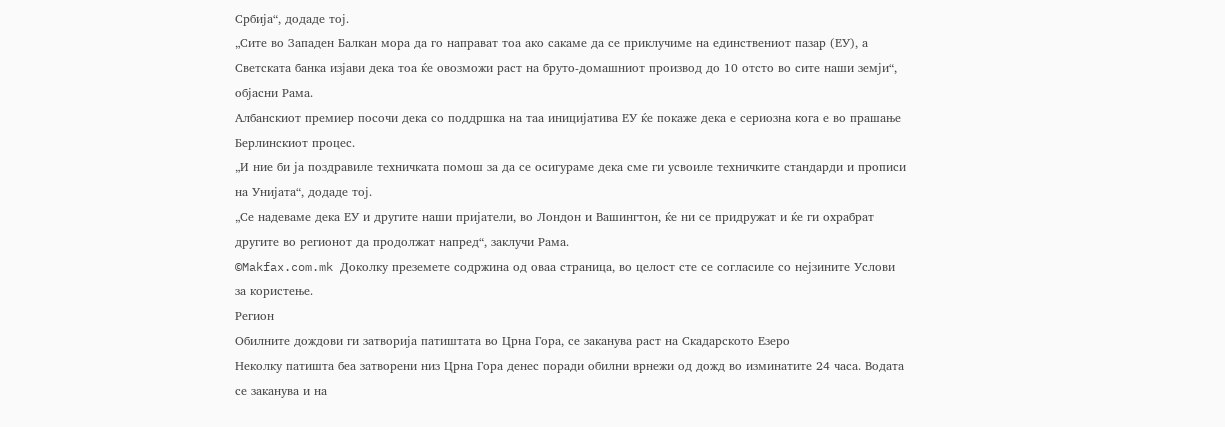Србија“, додаде тој.
„Сите во Западен Балкан мора да го направат тоа ако сакаме да се приклучиме на единствениот пазар (ЕУ), а Светската банка изјави дека тоа ќе овозможи раст на бруто-домашниот производ до 10 отсто во сите наши земји“, објасни Рама.
Албанскиот премиер посочи дека со поддршка на таа иницијатива ЕУ ќе покаже дека е сериозна кога е во прашање Берлинскиот процес.
„И ние би ја поздравиле техничката помош за да се осигураме дека сме ги усвоиле техничките стандарди и прописи на Унијата“, додаде тој.
„Се надеваме дека ЕУ и другите наши пријатели, во Лондон и Вашингтон, ќе ни се придружат и ќе ги охрабрат другите во регионот да продолжат напред“, заклучи Рама.
©Makfax.com.mk Доколку преземете содржина од оваа страница, во целост сте се согласиле со нејзините Услови за користење.
Регион
Обилните дождови ги затворија патиштата во Црна Гора, се заканува раст на Скадарското Езеро
Неколку патишта беа затворени низ Црна Гора денес поради обилни врнежи од дожд во изминатите 24 часа. Водата се заканува и на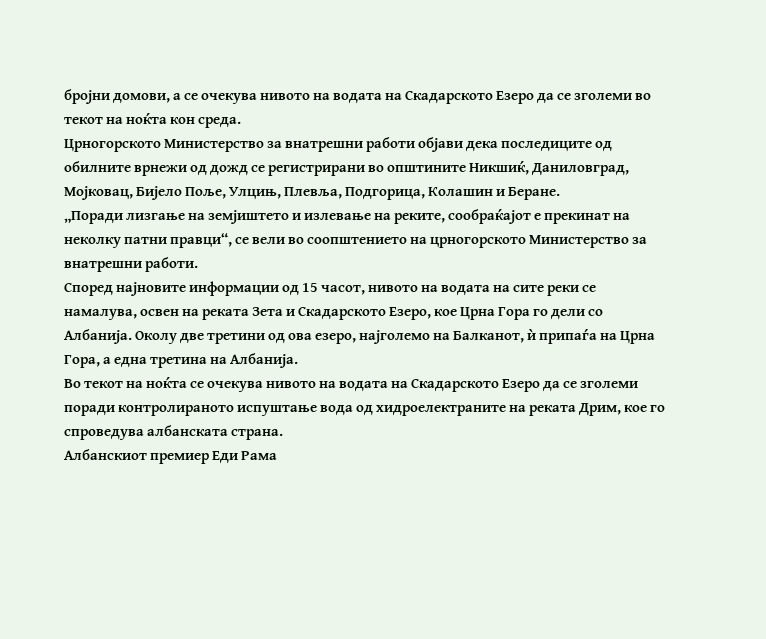бројни домови, а се очекува нивото на водата на Скадарското Езеро да се зголеми во текот на ноќта кон среда.
Црногорското Министерство за внатрешни работи објави дека последиците од обилните врнежи од дожд се регистрирани во општините Никшиќ, Даниловград, Мојковац, Бијело Поље, Улцињ, Плевља, Подгорица, Колашин и Беране.
„Поради лизгање на земјиштето и излевање на реките, сообраќајот е прекинат на неколку патни правци“, се вели во соопштението на црногорското Министерство за внатрешни работи.
Според најновите информации од 15 часот, нивото на водата на сите реки се намалува, освен на реката Зета и Скадарското Езеро, кое Црна Гора го дели со Албанија. Околу две третини од ова езеро, најголемо на Балканот, ѝ припаѓа на Црна Гора, а една третина на Албанија.
Во текот на ноќта се очекува нивото на водата на Скадарското Езеро да се зголеми поради контролираното испуштање вода од хидроелектраните на реката Дрим, кое го спроведува албанската страна.
Албанскиот премиер Еди Рама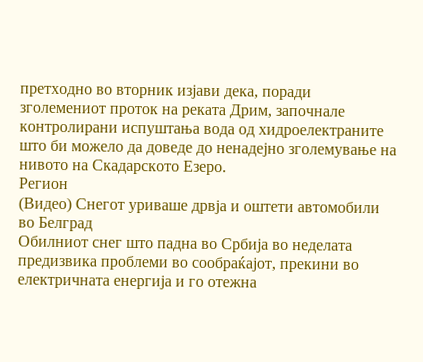претходно во вторник изјави дека, поради зголемениот проток на реката Дрим, започнале контролирани испуштања вода од хидроелектраните што би можело да доведе до ненадејно зголемување на нивото на Скадарското Езеро.
Регион
(Видео) Снегот уриваше дрвја и оштети автомобили во Белград
Обилниот снег што падна во Србија во неделата предизвика проблеми во сообраќајот, прекини во електричната енергија и го отежна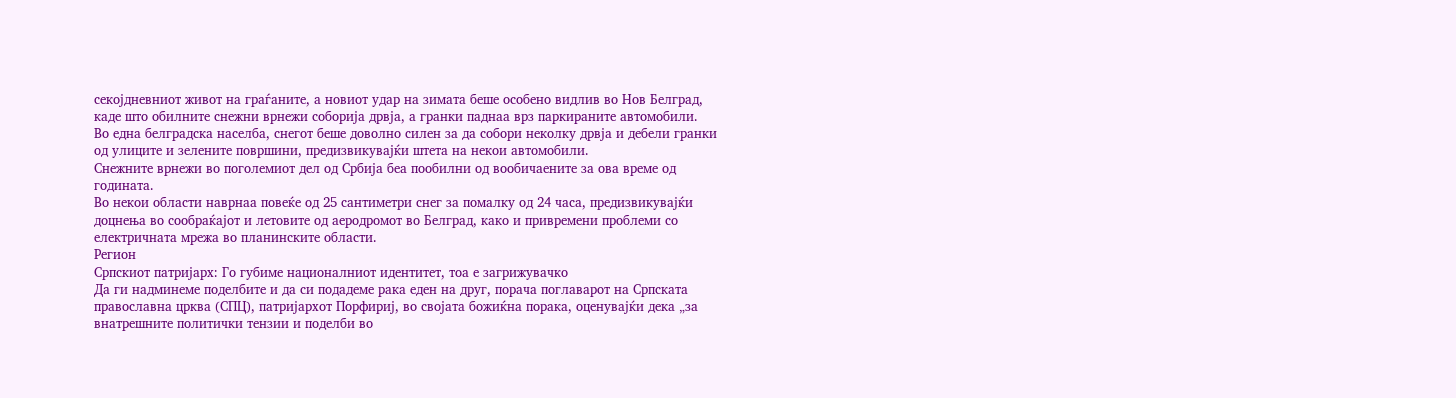секојдневниот живот на граѓаните, а новиот удар на зимата беше особено видлив во Нов Белград, каде што обилните снежни врнежи соборија дрвја, а гранки паднаа врз паркираните автомобили.
Во една белградска населба, снегот беше доволно силен за да собори неколку дрвја и дебели гранки од улиците и зелените површини, предизвикувајќи штета на некои автомобили.
Снежните врнежи во поголемиот дел од Србија беа пообилни од вообичаените за ова време од годината.
Во некои области наврнаа повеќе од 25 сантиметри снег за помалку од 24 часа, предизвикувајќи доцнења во сообраќајот и летовите од аеродромот во Белград, како и привремени проблеми со електричната мрежа во планинските области.
Регион
Српскиот патријарх: Го губиме националниот идентитет, тоа е загрижувачко
Да ги надминеме поделбите и да си подадеме рака еден на друг, порача поглаварот на Српската православна црква (СПЦ), патријархот Порфириј, во својата божиќна порака, оценувајќи дека „за внатрешните политички тензии и поделби во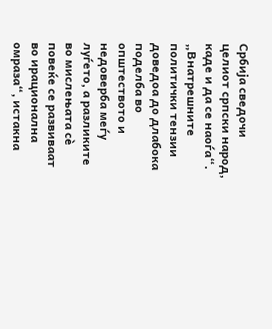Србија сведочи целиот српски народ, каде и да се наоѓа“.
„Внатрешните политички тензии доведоа до длабока поделба во општеството и недоверба меѓу луѓето, а разликите во мислењата сè повеќе се развиваат во ирационална омраза“, истакна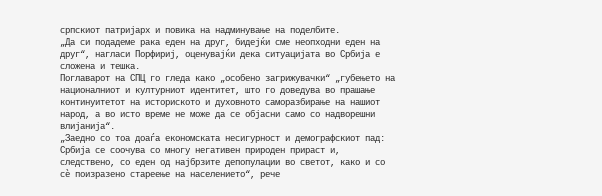српскиот патријарх и повика на надминување на поделбите.
„Да си подадеме рака еден на друг, бидејќи сме неопходни еден на друг“, нагласи Порфириј, оценувајќи дека ситуацијата во Србија е сложена и тешка.
Поглаварот на СПЦ го гледа како „особено загрижувачки“ „губењето на националниот и културниот идентитет, што го доведува во прашање континуитетот на историското и духовното саморазбирање на нашиот народ, а во исто време не може да се објасни само со надворешни влијанија“.
„Заедно со тоа доаѓа економската несигурност и демографскиот пад: Србија се соочува со многу негативен природен прираст и, следствено, со еден од најбрзите депопулации во светот, како и со сè поизразено стареење на населението“, рече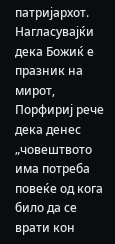патријархот.
Нагласувајќи дека Божиќ е празник на мирот, Порфириј рече дека денес „човештвото има потреба повеќе од кога било да се врати кон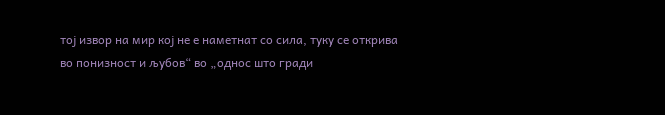тој извор на мир кој не е наметнат со сила, туку се открива во понизност и љубов“ во „однос што гради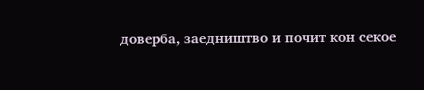доверба, заедништво и почит кон секое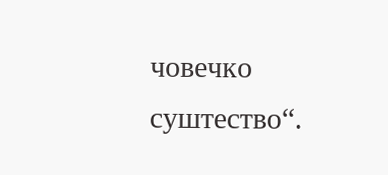човечко суштество“.